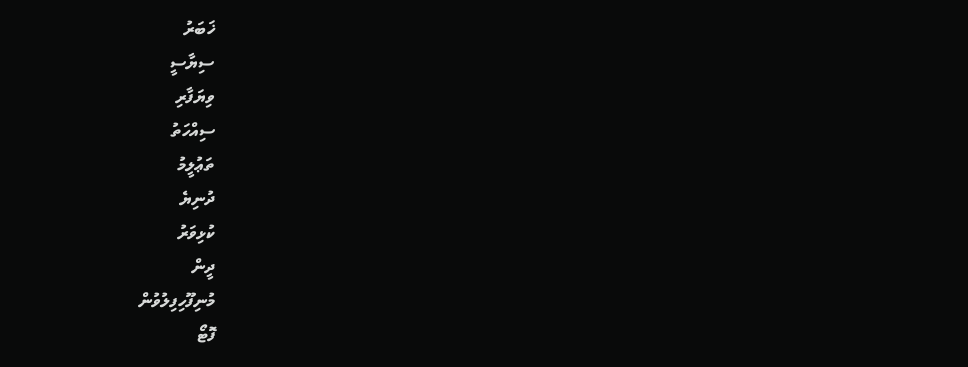ޚަބަރު
ސިޔާސީ
ވިޔަފާރި
ސިއްހަތު
ތަޢުލީމު
ދުނިޔެ
ކުޅިވަރު
ދީން
މުނިފޫހިފިލުވުން
ފޮޓޯ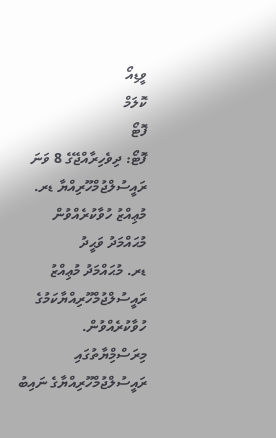ވީޑިއޯ
ކޮލަމް
ފޮޓޯ
ފޮޓޯ: ދިވެހިރާއްޖޭގެ 8 ވަނަ ރައީސުލްޖުމްހޫރިއްޔާ ޑރ. މުޢިއްޒު ހުވާކުރެއްވުން
މުޙައްމަދު ވަޙީދު
ޑރ. މުޙައްމަދު މުޢިއްޒު ރައީސުލްޖުމްހޫރިއްޔާކަމުގެ ހުވާކުރެއްވުން. މިރަސްމިްޔާތުގައި ރައީސުލްޖުމްހޫރިއްޔާގެ ނައިބު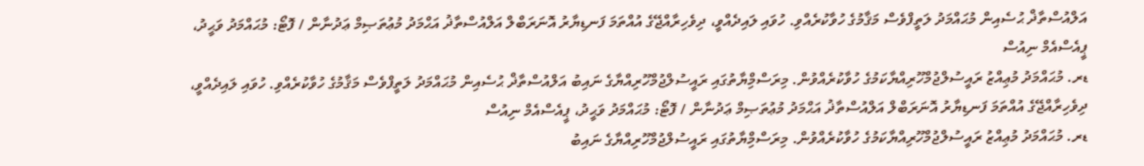އަލްއުސްތާޛް ޙުސެއިން މުޙައްމަދު ލަތީފްވެސް މަޤާމުގެ ހުވާކުރެއްވި. ހުވައި ލައިދެއްވީ، ދިވެހިރާއްޖޭގެ އުއްތަމަ ފަނޑިޔާރު އޮނަރަބްލް އަލްއުސްތާޛު އަޙްމަދު މުޢުތަޞިމް ޢަދުނާން / ފޮޓޯ: މުޙައްމަދު ވަޙީދު، ޕީއެސްއެމް ނިއުސް
ޑރ. މުޙައްމަދު މުޢިއްޒު ރައީސުލްޖުމްހޫރިއްޔާކަމުގެ ހުވާކުރެއްވުން. މިރަސްމިްޔާތުގައި ރައީސުލްޖުމްހޫރިއްޔާގެ ނައިބު އަލްއުސްތާޛް ޙުސެއިން މުޙައްމަދު ލަތީފްވެސް މަޤާމުގެ ހުވާކުރެއްވި. ހުވައި ލައިދެއްވީ، ދިވެހިރާއްޖޭގެ އުއްތަމަ ފަނޑިޔާރު އޮނަރަބްލް އަލްއުސްތާޛު އަޙްމަދު މުޢުތަޞިމް ޢަދުނާން / ފޮޓޯ: މުޙައްމަދު ވަޙީދު، ޕީއެސްއެމް ނިއުސް
ޑރ. މުޙައްމަދު މުޢިއްޒު ރައީސުލްޖުމްހޫރިއްޔާކަމުގެ ހުވާކުރެއްވުން. މިރަސްމިްޔާތުގައި ރައީސުލްޖުމްހޫރިއްޔާގެ ނައިބު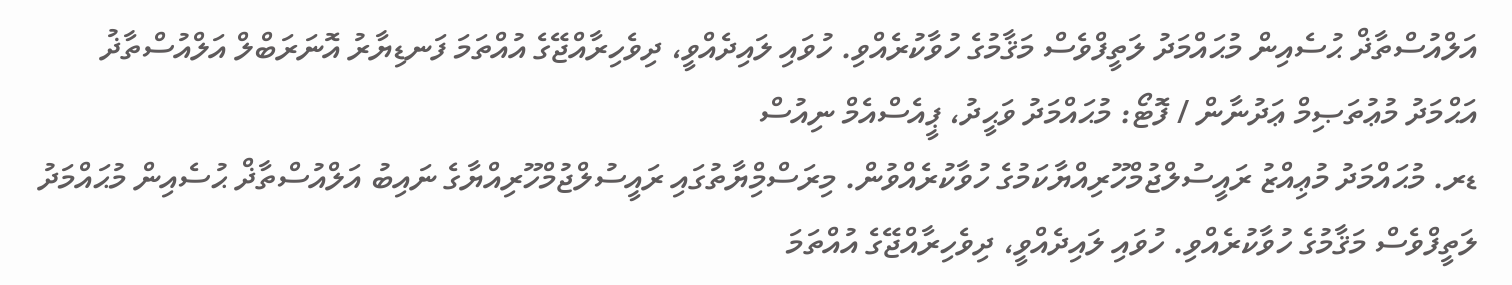އަލްއުސްތާޛް ޙުސެއިން މުޙައްމަދު ލަތީފްވެސް މަޤާމުގެ ހުވާކުރެއްވި. ހުވައި ލައިދެއްވީ، ދިވެހިރާއްޖޭގެ އުއްތަމަ ފަނޑިޔާރު އޮނަރަބްލް އަލްއުސްތާޛު އަޙްމަދު މުޢުތަޞިމް ޢަދުނާން / ފޮޓޯ: މުޙައްމަދު ވަޙީދު، ޕީއެސްއެމް ނިއުސް
ޑރ. މުޙައްމަދު މުޢިއްޒު ރައީސުލްޖުމްހޫރިއްޔާކަމުގެ ހުވާކުރެއްވުން. މިރަސްމިްޔާތުގައި ރައީސުލްޖުމްހޫރިއްޔާގެ ނައިބު އަލްއުސްތާޛް ޙުސެއިން މުޙައްމަދު ލަތީފްވެސް މަޤާމުގެ ހުވާކުރެއްވި. ހުވައި ލައިދެއްވީ، ދިވެހިރާއްޖޭގެ އުއްތަމަ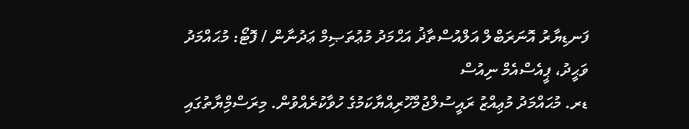ފަނޑިޔާރު އޮނަރަބްލް އަލްއުސްތާޛު އަޙްމަދު މުޢުތަޞިމް ޢަދުނާން / ފޮޓޯ: މުޙައްމަދު ވަޙީދު، ޕީއެސްއެމް ނިއުސް
ޑރ. މުޙައްމަދު މުޢިއްޒު ރައީސުލްޖުމްހޫރިއްޔާކަމުގެ ހުވާކުރެއްވުން. މިރަސްމިްޔާތުގައި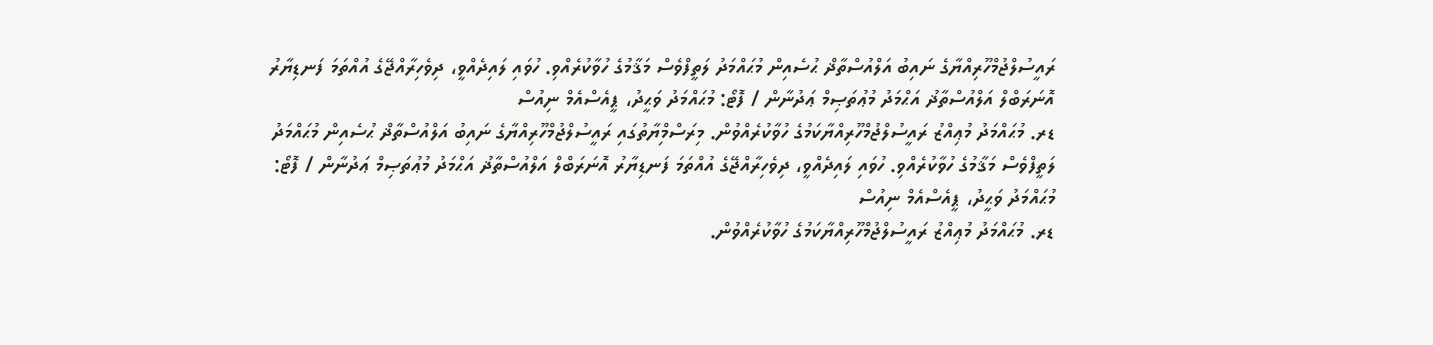ރައީސުލްޖުމްހޫރިއްޔާގެ ނައިބު އަލްއުސްތާޛް ޙުސެއިން މުޙައްމަދު ލަތީފްވެސް މަޤާމުގެ ހުވާކުރެއްވި. ހުވައި ލައިދެއްވީ، ދިވެހިރާއްޖޭގެ އުއްތަމަ ފަނޑިޔާރު އޮނަރަބްލް އަލްއުސްތާޛު އަޙްމަދު މުޢުތަޞިމް ޢަދުނާން / ފޮޓޯ: މުޙައްމަދު ވަޙީދު، ޕީއެސްއެމް ނިއުސް
ޑރ. މުޙައްމަދު މުޢިއްޒު ރައީސުލްޖުމްހޫރިއްޔާކަމުގެ ހުވާކުރެއްވުން. މިރަސްމިްޔާތުގައި ރައީސުލްޖުމްހޫރިއްޔާގެ ނައިބު އަލްއުސްތާޛް ޙުސެއިން މުޙައްމަދު ލަތީފްވެސް މަޤާމުގެ ހުވާކުރެއްވި. ހުވައި ލައިދެއްވީ، ދިވެހިރާއްޖޭގެ އުއްތަމަ ފަނޑިޔާރު އޮނަރަބްލް އަލްއުސްތާޛު އަޙްމަދު މުޢުތަޞިމް ޢަދުނާން / ފޮޓޯ: މުޙައްމަދު ވަޙީދު، ޕީއެސްއެމް ނިއުސް
ޑރ. މުޙައްމަދު މުޢިއްޒު ރައީސުލްޖުމްހޫރިއްޔާކަމުގެ ހުވާކުރެއްވުން.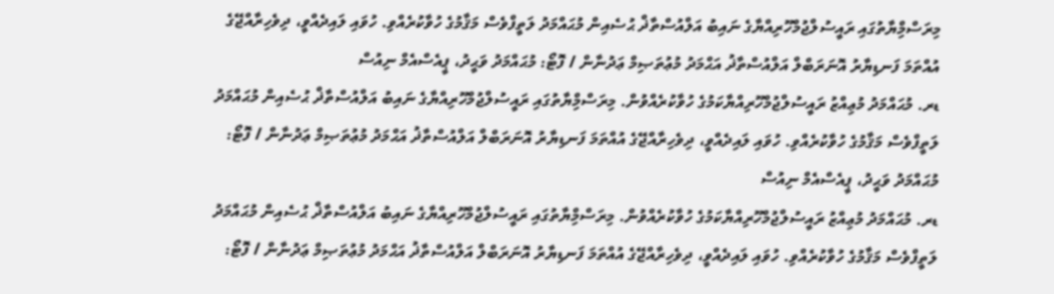މިރަސްމިްޔާތުގައި ރައީސުލްޖުމްހޫރިއްޔާގެ ނައިބު އަލްއުސްތާޛް ޙުސެއިން މުޙައްމަދު ލަތީފްވެސް މަޤާމުގެ ހުވާކުރެއްވި. ހުވައި ލައިދެއްވީ، ދިވެހިރާއްޖޭގެ އުއްތަމަ ފަނޑިޔާރު އޮނަރަބްލް އަލްއުސްތާޛު އަޙްމަދު މުޢުތަޞިމް ޢަދުނާން / ފޮޓޯ: މުޙައްމަދު ވަޙީދު، ޕީއެސްއެމް ނިއުސް
ޑރ. މުޙައްމަދު މުޢިއްޒު ރައީސުލްޖުމްހޫރިއްޔާކަމުގެ ހުވާކުރެއްވުން. މިރަސްމިްޔާތުގައި ރައީސުލްޖުމްހޫރިއްޔާގެ ނައިބު އަލްއުސްތާޛް ޙުސެއިން މުޙައްމަދު ލަތީފްވެސް މަޤާމުގެ ހުވާކުރެއްވި. ހުވައި ލައިދެއްވީ، ދިވެހިރާއްޖޭގެ އުއްތަމަ ފަނޑިޔާރު އޮނަރަބްލް އަލްއުސްތާޛު އަޙްމަދު މުޢުތަޞިމް ޢަދުނާން / ފޮޓޯ: މުޙައްމަދު ވަޙީދު، ޕީއެސްއެމް ނިއުސް
ޑރ. މުޙައްމަދު މުޢިއްޒު ރައީސުލްޖުމްހޫރިއްޔާކަމުގެ ހުވާކުރެއްވުން. މިރަސްމިްޔާތުގައި ރައީސުލްޖުމްހޫރިއްޔާގެ ނައިބު އަލްއުސްތާޛް ޙުސެއިން މުޙައްމަދު ލަތީފްވެސް މަޤާމުގެ ހުވާކުރެއްވި. ހުވައި ލައިދެއްވީ، ދިވެހިރާއްޖޭގެ އުއްތަމަ ފަނޑިޔާރު އޮނަރަބްލް އަލްއުސްތާޛު އަޙްމަދު މުޢުތަޞިމް ޢަދުނާން / ފޮޓޯ: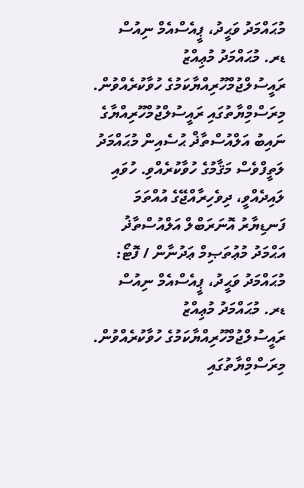މުޙައްމަދު ވަޙީދު، ޕީއެސްއެމް ނިއުސް
ޑރ. މުޙައްމަދު މުޢިއްޒު ރައީސުލްޖުމްހޫރިއްޔާކަމުގެ ހުވާކުރެއްވުން. މިރަސްމިްޔާތުގައި ރައީސުލްޖުމްހޫރިއްޔާގެ ނައިބު އަލްއުސްތާޛް ޙުސެއިން މުޙައްމަދު ލަތީފްވެސް މަޤާމުގެ ހުވާކުރެއްވި. ހުވައި ލައިދެއްވީ، ދިވެހިރާއްޖޭގެ އުއްތަމަ ފަނޑިޔާރު އޮނަރަބްލް އަލްއުސްތާޛު އަޙްމަދު މުޢުތަޞިމް ޢަދުނާން / ފޮޓޯ: މުޙައްމަދު ވަޙީދު، ޕީއެސްއެމް ނިއުސް
ޑރ. މުޙައްމަދު މުޢިއްޒު ރައީސުލްޖުމްހޫރިއްޔާކަމުގެ ހުވާކުރެއްވުން. މިރަސްމިްޔާތުގައި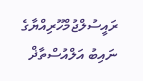ރައީސުލްޖުމްހޫރިއްޔާގެ ނައިބު އަލްއުސްތާޛް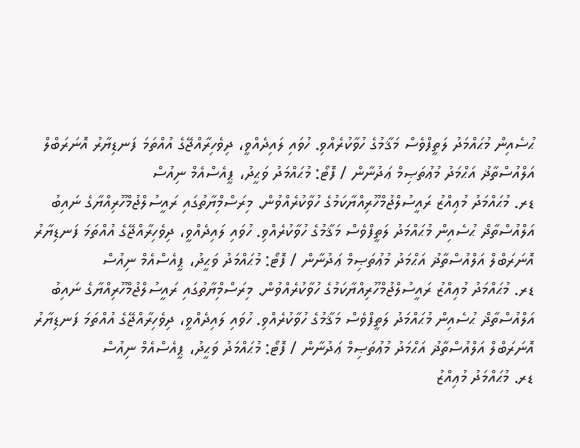ޙުސެއިން މުޙައްމަދު ލަތީފްވެސް މަޤާމުގެ ހުވާކުރެއްވި. ހުވައި ލައިދެއްވީ، ދިވެހިރާއްޖޭގެ އުއްތަމަ ފަނޑިޔާރު އޮނަރަބްލް އަލްއުސްތާޛު އަޙްމަދު މުޢުތަޞިމް ޢަދުނާން / ފޮޓޯ: މުޙައްމަދު ވަޙީދު، ޕީއެސްއެމް ނިއުސް
ޑރ. މުޙައްމަދު މުޢިއްޒު ރައީސުލްޖުމްހޫރިއްޔާކަމުގެ ހުވާކުރެއްވުން. މިރަސްމިްޔާތުގައި ރައީސުލްޖުމްހޫރިއްޔާގެ ނައިބު އަލްއުސްތާޛް ޙުސެއިން މުޙައްމަދު ލަތީފްވެސް މަޤާމުގެ ހުވާކުރެއްވި. ހުވައި ލައިދެއްވީ، ދިވެހިރާއްޖޭގެ އުއްތަމަ ފަނޑިޔާރު އޮނަރަބްލް އަލްއުސްތާޛު އަޙްމަދު މުޢުތަޞިމް ޢަދުނާން / ފޮޓޯ: މުޙައްމަދު ވަޙީދު، ޕީއެސްއެމް ނިއުސް
ޑރ. މުޙައްމަދު މުޢިއްޒު ރައީސުލްޖުމްހޫރިއްޔާކަމުގެ ހުވާކުރެއްވުން. މިރަސްމިްޔާތުގައި ރައީސުލްޖުމްހޫރިއްޔާގެ ނައިބު އަލްއުސްތާޛް ޙުސެއިން މުޙައްމަދު ލަތީފްވެސް މަޤާމުގެ ހުވާކުރެއްވި. ހުވައި ލައިދެއްވީ، ދިވެހިރާއްޖޭގެ އުއްތަމަ ފަނޑިޔާރު އޮނަރަބްލް އަލްއުސްތާޛު އަޙްމަދު މުޢުތަޞިމް ޢަދުނާން / ފޮޓޯ: މުޙައްމަދު ވަޙީދު، ޕީއެސްއެމް ނިއުސް
ޑރ. މުޙައްމަދު މުޢިއްޒު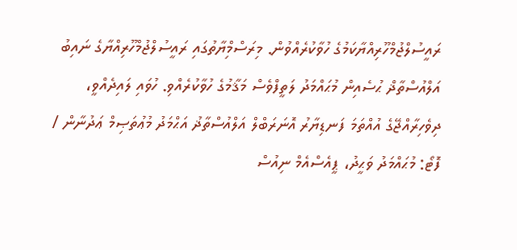ރައީސުލްޖުމްހޫރިއްޔާކަމުގެ ހުވާކުރެއްވުން. މިރަސްމިްޔާތުގައި ރައީސުލްޖުމްހޫރިއްޔާގެ ނައިބު އަލްއުސްތާޛް ޙުސެއިން މުޙައްމަދު ލަތީފްވެސް މަޤާމުގެ ހުވާކުރެއްވި. ހުވައި ލައިދެއްވީ، ދިވެހިރާއްޖޭގެ އުއްތަމަ ފަނޑިޔާރު އޮނަރަބްލް އަލްއުސްތާޛު އަޙްމަދު މުޢުތަޞިމް ޢަދުނާން / ފޮޓޯ: މުޙައްމަދު ވަޙީދު، ޕީއެސްއެމް ނިއުސް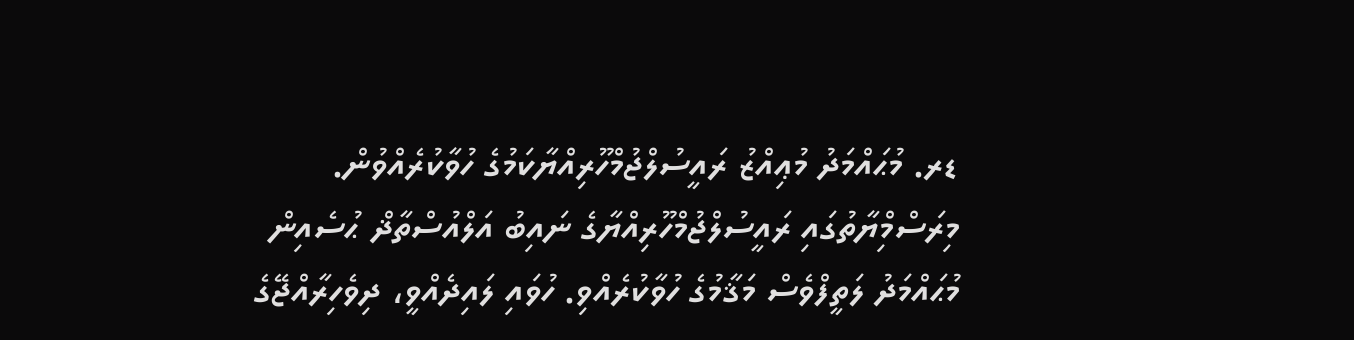ޑރ. މުޙައްމަދު މުޢިއްޒު ރައީސުލްޖުމްހޫރިއްޔާކަމުގެ ހުވާކުރެއްވުން. މިރަސްމިްޔާތުގައި ރައީސުލްޖުމްހޫރިއްޔާގެ ނައިބު އަލްއުސްތާޛް ޙުސެއިން މުޙައްމަދު ލަތީފްވެސް މަޤާމުގެ ހުވާކުރެއްވި. ހުވައި ލައިދެއްވީ، ދިވެހިރާއްޖޭގެ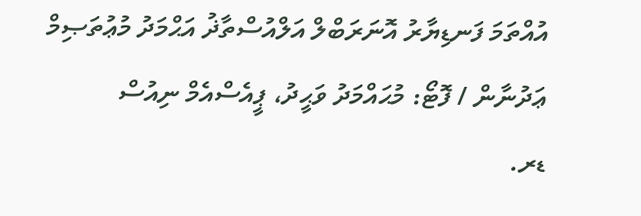އުއްތަމަ ފަނޑިޔާރު އޮނަރަބްލް އަލްއުސްތާޛު އަޙްމަދު މުޢުތަޞިމް ޢަދުނާން / ފޮޓޯ: މުޙައްމަދު ވަޙީދު، ޕީއެސްއެމް ނިއުސް
ޑރ.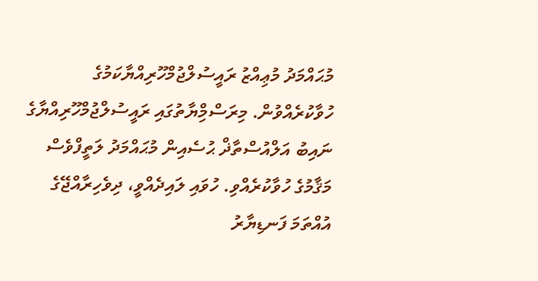މުޙައްމަދު މުޢިއްޒު ރައީސުލްޖުމްހޫރިއްޔާކަމުގެ ހުވާކުރެއްވުން. މިރަސްމިްޔާތުގައި ރައީސުލްޖުމްހޫރިއްޔާގެ ނައިބު އަލްއުސްތާޛް ޙުސެއިން މުޙައްމަދު ލަތީފްވެސް މަޤާމުގެ ހުވާކުރެއްވި. ހުވައި ލައިދެއްވީ، ދިވެހިރާއްޖޭގެ އުއްތަމަ ފަނޑިޔާރު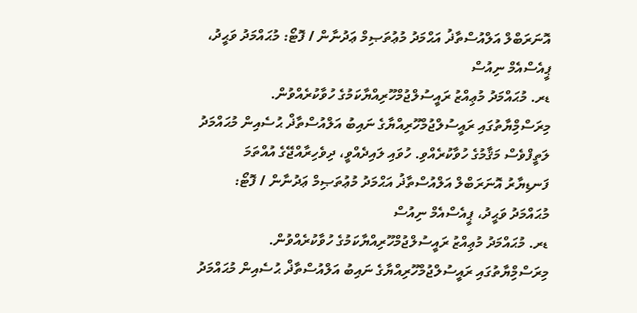އޮނަރަބްލް އަލްއުސްތާޛު އަޙްމަދު މުޢުތަޞިމް ޢަދުނާން / ފޮޓޯ: މުޙައްމަދު ވަޙީދު، ޕީއެސްއެމް ނިއުސް
ޑރ. މުޙައްމަދު މުޢިއްޒު ރައީސުލްޖުމްހޫރިއްޔާކަމުގެ ހުވާކުރެއްވުން. މިރަސްމިްޔާތުގައި ރައީސުލްޖުމްހޫރިއްޔާގެ ނައިބު އަލްއުސްތާޛް ޙުސެއިން މުޙައްމަދު ލަތީފްވެސް މަޤާމުގެ ހުވާކުރެއްވި. ހުވައި ލައިދެއްވީ، ދިވެހިރާއްޖޭގެ އުއްތަމަ ފަނޑިޔާރު އޮނަރަބްލް އަލްއުސްތާޛު އަޙްމަދު މުޢުތަޞިމް ޢަދުނާން / ފޮޓޯ: މުޙައްމަދު ވަޙީދު، ޕީއެސްއެމް ނިއުސް
ޑރ. މުޙައްމަދު މުޢިއްޒު ރައީސުލްޖުމްހޫރިއްޔާކަމުގެ ހުވާކުރެއްވުން. މިރަސްމިްޔާތުގައި ރައީސުލްޖުމްހޫރިއްޔާގެ ނައިބު އަލްއުސްތާޛް ޙުސެއިން މުޙައްމަދު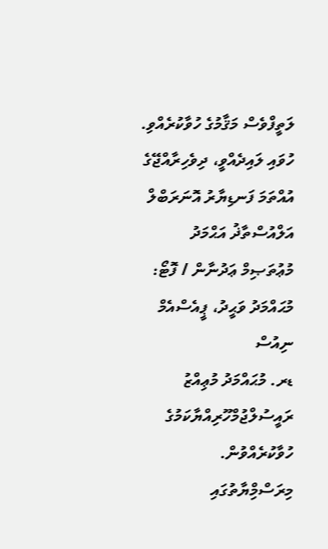ލަތީފްވެސް މަޤާމުގެ ހުވާކުރެއްވި. ހުވައި ލައިދެއްވީ، ދިވެހިރާއްޖޭގެ އުއްތަމަ ފަނޑިޔާރު އޮނަރަބްލް އަލްއުސްތާޛު އަޙްމަދު މުޢުތަޞިމް ޢަދުނާން / ފޮޓޯ: މުޙައްމަދު ވަޙީދު، ޕީއެސްއެމް ނިއުސް
ޑރ. މުޙައްމަދު މުޢިއްޒު ރައީސުލްޖުމްހޫރިއްޔާކަމުގެ ހުވާކުރެއްވުން. މިރަސްމިްޔާތުގައި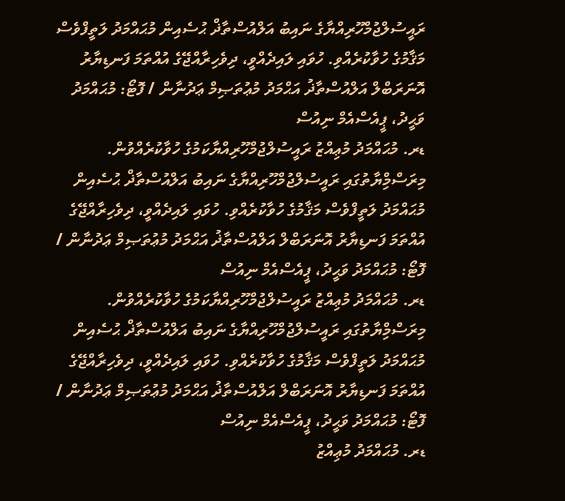ރައީސުލްޖުމްހޫރިއްޔާގެ ނައިބު އަލްއުސްތާޛް ޙުސެއިން މުޙައްމަދު ލަތީފްވެސް މަޤާމުގެ ހުވާކުރެއްވި. ހުވައި ލައިދެއްވީ، ދިވެހިރާއްޖޭގެ އުއްތަމަ ފަނޑިޔާރު އޮނަރަބްލް އަލްއުސްތާޛު އަޙްމަދު މުޢުތަޞިމް ޢަދުނާން / ފޮޓޯ: މުޙައްމަދު ވަޙީދު، ޕީއެސްއެމް ނިއުސް
ޑރ. މުޙައްމަދު މުޢިއްޒު ރައީސުލްޖުމްހޫރިއްޔާކަމުގެ ހުވާކުރެއްވުން. މިރަސްމިްޔާތުގައި ރައީސުލްޖުމްހޫރިއްޔާގެ ނައިބު އަލްއުސްތާޛް ޙުސެއިން މުޙައްމަދު ލަތީފްވެސް މަޤާމުގެ ހުވާކުރެއްވި. ހުވައި ލައިދެއްވީ، ދިވެހިރާއްޖޭގެ އުއްތަމަ ފަނޑިޔާރު އޮނަރަބްލް އަލްއުސްތާޛު އަޙްމަދު މުޢުތަޞިމް ޢަދުނާން / ފޮޓޯ: މުޙައްމަދު ވަޙީދު، ޕީއެސްއެމް ނިއުސް
ޑރ. މުޙައްމަދު މުޢިއްޒު ރައީސުލްޖުމްހޫރިއްޔާކަމުގެ ހުވާކުރެއްވުން. މިރަސްމިްޔާތުގައި ރައީސުލްޖުމްހޫރިއްޔާގެ ނައިބު އަލްއުސްތާޛް ޙުސެއިން މުޙައްމަދު ލަތީފްވެސް މަޤާމުގެ ހުވާކުރެއްވި. ހުވައި ލައިދެއްވީ، ދިވެހިރާއްޖޭގެ އުއްތަމަ ފަނޑިޔާރު އޮނަރަބްލް އަލްއުސްތާޛު އަޙްމަދު މުޢުތަޞިމް ޢަދުނާން / ފޮޓޯ: މުޙައްމަދު ވަޙީދު، ޕީއެސްއެމް ނިއުސް
ޑރ. މުޙައްމަދު މުޢިއްޒު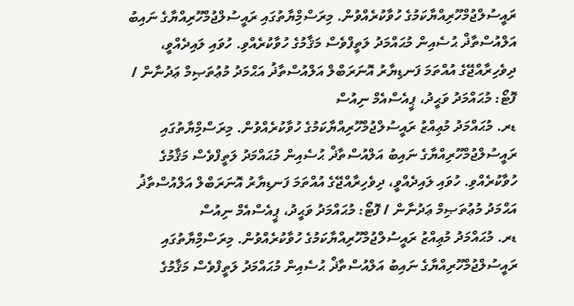ރައީސުލްޖުމްހޫރިއްޔާކަމުގެ ހުވާކުރެއްވުން. މިރަސްމިްޔާތުގައި ރައީސުލްޖުމްހޫރިއްޔާގެ ނައިބު އަލްއުސްތާޛް ޙުސެއިން މުޙައްމަދު ލަތީފްވެސް މަޤާމުގެ ހުވާކުރެއްވި. ހުވައި ލައިދެއްވީ، ދިވެހިރާއްޖޭގެ އުއްތަމަ ފަނޑިޔާރު އޮނަރަބްލް އަލްއުސްތާޛު އަޙްމަދު މުޢުތަޞިމް ޢަދުނާން / ފޮޓޯ: މުޙައްމަދު ވަޙީދު، ޕީއެސްއެމް ނިއުސް
ޑރ. މުޙައްމަދު މުޢިއްޒު ރައީސުލްޖުމްހޫރިއްޔާކަމުގެ ހުވާކުރެއްވުން. މިރަސްމިްޔާތުގައި ރައީސުލްޖުމްހޫރިއްޔާގެ ނައިބު އަލްއުސްތާޛް ޙުސެއިން މުޙައްމަދު ލަތީފްވެސް މަޤާމުގެ ހުވާކުރެއްވި. ހުވައި ލައިދެއްވީ، ދިވެހިރާއްޖޭގެ އުއްތަމަ ފަނޑިޔާރު އޮނަރަބްލް އަލްއުސްތާޛު އަޙްމަދު މުޢުތަޞިމް ޢަދުނާން / ފޮޓޯ: މުޙައްމަދު ވަޙީދު، ޕީއެސްއެމް ނިއުސް
ޑރ. މުޙައްމަދު މުޢިއްޒު ރައީސުލްޖުމްހޫރިއްޔާކަމުގެ ހުވާކުރެއްވުން. މިރަސްމިްޔާތުގައި ރައީސުލްޖުމްހޫރިއްޔާގެ ނައިބު އަލްއުސްތާޛް ޙުސެއިން މުޙައްމަދު ލަތީފްވެސް މަޤާމުގެ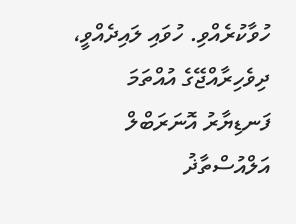ހުވާކުރެއްވި. ހުވައި ލައިދެއްވީ، ދިވެހިރާއްޖޭގެ އުއްތަމަ ފަނޑިޔާރު އޮނަރަބްލް އަލްއުސްތާޛު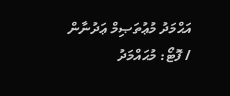އަޙްމަދު މުޢުތަޞިމް ޢަދުނާން / ފޮޓޯ: މުޙައްމަދު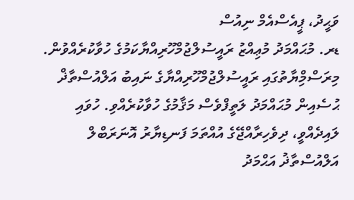ވަޙީދު، ޕީއެސްއެމް ނިއުސް
ޑރ. މުޙައްމަދު މުޢިއްޒު ރައީސުލްޖުމްހޫރިއްޔާކަމުގެ ހުވާކުރެއްވުން. މިރަސްމިްޔާތުގައި ރައީސުލްޖުމްހޫރިއްޔާގެ ނައިބު އަލްއުސްތާޛް ޙުސެއިން މުޙައްމަދު ލަތީފްވެސް މަޤާމުގެ ހުވާކުރެއްވި. ހުވައި ލައިދެއްވީ، ދިވެހިރާއްޖޭގެ އުއްތަމަ ފަނޑިޔާރު އޮނަރަބްލް އަލްއުސްތާޛު އަޙްމަދު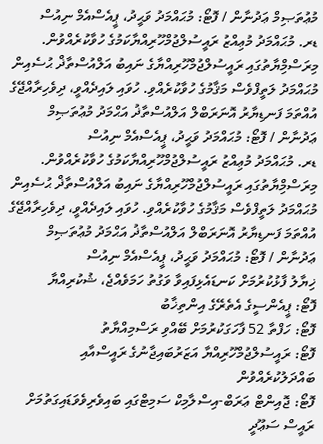މުޢުތަޞިމް ޢަދުނާން / ފޮޓޯ: މުޙައްމަދު ވަޙީދު، ޕީއެސްއެމް ނިއުސް
ޑރ. މުޙައްމަދު މުޢިއްޒު ރައީސުލްޖުމްހޫރިއްޔާކަމުގެ ހުވާކުރެއްވުން. މިރަސްމިްޔާތުގައި ރައީސުލްޖުމްހޫރިއްޔާގެ ނައިބު އަލްއުސްތާޛް ޙުސެއިން މުޙައްމަދު ލަތީފްވެސް މަޤާމުގެ ހުވާކުރެއްވި. ހުވައި ލައިދެއްވީ، ދިވެހިރާއްޖޭގެ އުއްތަމަ ފަނޑިޔާރު އޮނަރަބްލް އަލްއުސްތާޛު އަޙްމަދު މުޢުތަޞިމް ޢަދުނާން / ފޮޓޯ: މުޙައްމަދު ވަޙީދު، ޕީއެސްއެމް ނިއުސް
ޑރ. މުޙައްމަދު މުޢިއްޒު ރައީސުލްޖުމްހޫރިއްޔާކަމުގެ ހުވާކުރެއްވުން. މިރަސްމިްޔާތުގައި ރައީސުލްޖުމްހޫރިއްޔާގެ ނައިބު އަލްއުސްތާޛް ޙުސެއިން މުޙައްމަދު ލަތީފްވެސް މަޤާމުގެ ހުވާކުރެއްވި. ހުވައި ލައިދެއްވީ، ދިވެހިރާއްޖޭގެ އުއްތަމަ ފަނޑިޔާރު އޮނަރަބްލް އަލްއުސްތާޛު އަޙްމަދު މުޢުތަޞިމް ޢަދުނާން / ފޮޓޯ: މުޙައްމަދު ވަޙީދު، ޕީއެސްއެމް ނިއުސް
ޚިޔާލު ފާޅުކުރުމަށް ކަނޑައެޅިފައިވާ ވަގުތު ހަމަވެއްޖެ، ޝުކުރިއްޔާ
ފޮޓޯ: ޕީއެންސީގެ އެތެރޭގެ އިންތިޚާބު
ފޮޓޯ: ހަފްތާ 52 ފާހަގަކުރުމަށް ބޭއްވި ރަސްމިއްޔާތު
ފޮޓޯ: ރައީސުލްޖުމްހޫރިއްޔާ އަޒަރުބައިޖާނުގެ ރައީސްއާއި ބައްދަލުކުރެއްވުން
ފޮޓޯ: ޖޮއިންޓް ޢަރަބް-އިސްލާމިކް ސަމިޓްގައި ބައިވެރިވެވަޑައިގަތުމަށް ރައީސް ސަޢޫދީ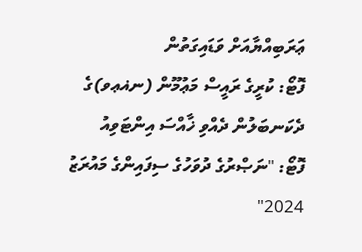ޢަރަބިއްޔާއަށް ވަޑައިގަތުން
ފޮޓޯ: ކުރީގެ ރައީސް މަޢުމޫން (ނޣޢވ)ގެ ދެކަނބަލުން ދެއްވި ޚާއްސަ އިންޓަވިއު
ފޮޓޯ: "ނަޞްރުގެ ދުވަހުގެ ސިފައިންގެ މައުރަޒު 2024"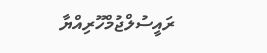ރައީސުލްޖުމްހޫރިއްޔާ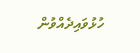ހުޅުވައިދެއްވުން